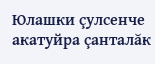Юлашки çулсенче акатуйра çанталăк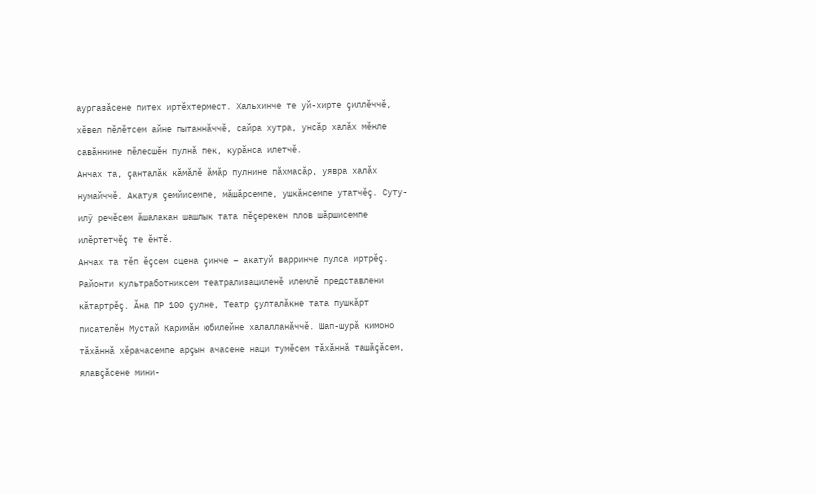аургазăсене питех иртĕхтермест. Хальхинче те уй-хирте çиллĕччĕ, хĕвел пĕлĕтсем айне пытаннăччĕ, сайра хутра, унсăр халăх мĕнле савăннине пĕлесшĕн пулнă пек, курăнса илетчĕ.
Анчах та, çанталăк кăмăлĕ ăмăр пулнине пăхмасăр, уявра халăх нумайччĕ. Акатуя çемйисемпе, мăшăрсемпе, ушкăнсемпе утатчĕç. Суту-илÿ речĕсем ăшалакан шашлык тата пĕçерекен плов шăршисемпе илĕртетчĕç те ĕнтĕ.
Анчах та тĕп ĕçсем сцена çинче – акатуй варринче пулса иртрĕç. Районти культработниксем театрализациленĕ илемлĕ представлени кăтартрĕç. Ăна ПР 100 çулне, Театр çулталăкне тата пушкăрт писателĕн Мустай Каримăн юбилейне халалланăччĕ. Шап-шурă кимоно тăхăннă хĕрачасемпе арçын ачасене наци тумĕсем тăхăннă ташăçăсем, ялавçăсене мини-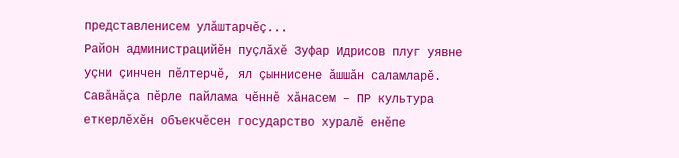представленисем улăштарчĕç...
Район администрацийĕн пуçлăхĕ Зуфар Идрисов плуг уявне уçни çинчен пĕлтерчĕ, ял çыннисене ăшшăн саламларĕ. Савăнăçа пĕрле пайлама чĕннĕ хăнасем – ПР культура еткерлĕхĕн объекчĕсен государство хуралĕ енĕпе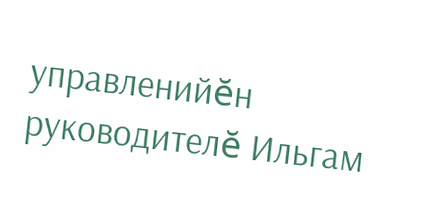управленийĕн руководителĕ Ильгам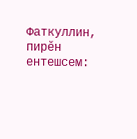Фаткуллин, пирĕн ентешсем: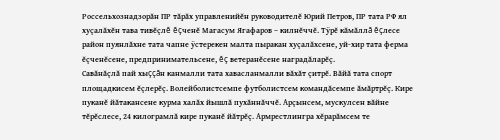Россельхознадзорăн ПР тăрăх управленийĕн руководителĕ Юрий Петров, ПР тата РФ ял хуçалăхĕн тава тивĕçлĕ ĕçченĕ Магасум Ягафаров – килнĕччĕ. Тÿрĕ кăмăллă ĕçлесе район пуянлăхне тата чапне ÿстерекен малта пыракан хуçалăхсене, уй-хир тата ферма ĕçченĕсене, предпринимательсене, ĕç ветеранĕсене наградăларĕç.
Савăнăçлă пай хыççăн канмалли тата хавасланмалли вăхăт çитрĕ. Вăйă тата спорт площадкисем ĕçлерĕç. Волейболистсемпе футболистсем командăсемпе ăмăртрĕç. Кире пуканĕ йăтакансене курма халăх йышлă пухăннăччĕ. Арçынсем, мускулсен вăйне тĕрĕслесе, 24 килограмлă кире пуканĕ йăтрĕç. Армрестлингра хĕрарăмсем те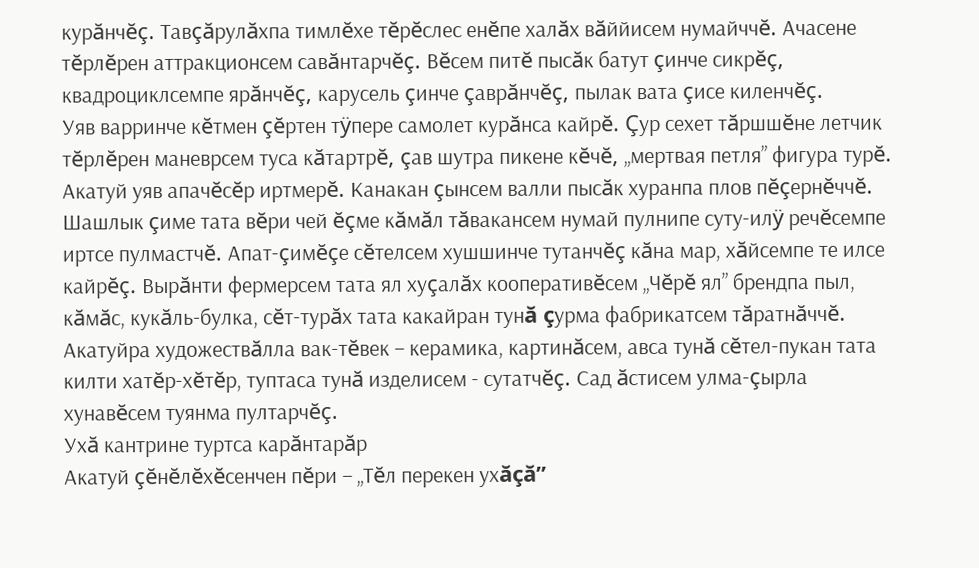курăнчĕç. Тавçăрулăхпа тимлĕхе тĕрĕслес енĕпе халăх вăййисем нумайччĕ. Ачасене тĕрлĕрен аттракционсем савăнтарчĕç. Вĕсем питĕ пысăк батут çинче сикрĕç, квадроциклсемпе ярăнчĕç, карусель çинче çаврăнчĕç, пылак вата çисе киленчĕç.
Уяв варринче кĕтмен çĕртен тÿпере самолет курăнса кайрĕ. Çур сехет тăршшĕне летчик тĕрлĕрен маневрсем туса кăтартрĕ, çав шутра пикене кĕчĕ, „мертвая петля” фигура турĕ.
Акатуй уяв апачĕсĕр иртмерĕ. Канакан çынсем валли пысăк хуранпа плов пĕçернĕччĕ. Шашлык çиме тата вĕри чей ĕçме кăмăл тăвакансем нумай пулнипе суту-илÿ речĕсемпе иртсе пулмастчĕ. Апат-çимĕçе сĕтелсем хушшинче тутанчĕç кăна мар, хăйсемпе те илсе кайрĕç. Вырăнти фермерсем тата ял хуçалăх кооперативĕсем „Чĕрĕ ял” брендпа пыл, кăмăс, кукăль-булка, сĕт-турăх тата какайран тунă çурма фабрикатсем тăратнăччĕ.
Акатуйра художествăлла вак-тĕвек – керамика, картинăсем, авса тунă сĕтел-пукан тата килти хатĕр-хĕтĕр, туптаса тунă изделисем - сутатчĕç. Сад ăстисем улма-çырла хунавĕсем туянма пултарчĕç.
Ухă кантрине туртса карăнтарăр
Акатуй çĕнĕлĕхĕсенчен пĕри – „Тĕл перекен ухăçă”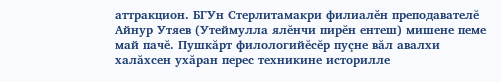аттракцион. БГУн Стерлитамакри филиалĕн преподавателĕ Айнур Утяев (Утеймулла ялĕнчи пирĕн ентеш) мишене пеме май пачĕ. Пушкăрт филологийĕсĕр пуçне вăл авалхи халăхсен ухăран перес техникине историлле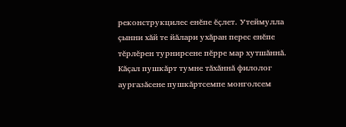реконструкцилес енĕпе ĕçлет. Утеймулла çынни хăй те йăлари ухăран перес енĕпе тĕрлĕрен турнирсене пĕрре мар хутшăннă. Кăçал пушкăрт тумне тăхăннă филолог аургазăсене пушкăртсемпе монголсем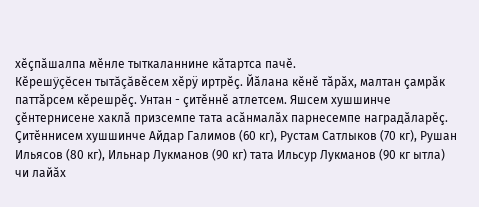хĕçпăшалпа мĕнле тыткаланнине кăтартса пачĕ.
Кĕрешÿçĕсен тытăçăвĕсем хĕрÿ иртрĕç. Йăлана кĕнĕ тăрăх, малтан çамрăк паттăрсем кĕрешрĕç. Унтан - çитĕннĕ атлетсем. Яшсем хушшинче çĕнтернисене хаклă призсемпе тата асăнмалăх парнесемпе наградăларĕç. Çитĕннисем хушшинче Айдар Галимов (60 кг), Рустам Сатлыков (70 кг), Рушан Ильясов (80 кг), Ильнар Лукманов (90 кг) тата Ильсур Лукманов (90 кг ытла) чи лайăх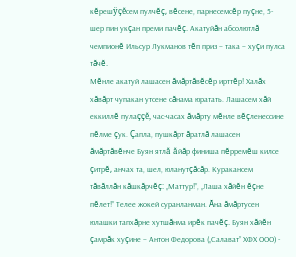кĕрешÿçĕсем пулчĕç, вĕсене, парнесемсĕр пуçне, 5-шер пин укçан преми пачĕç. Акатуйăн абсолютлă чемпионĕ Ильсур Лукманов тĕп приз – така – хуçи пулса тăчĕ.
Мĕнле акатуй лашасен ăмăртăвĕсĕр ирттĕр! Халăх хăвăрт чупакан утсене сăнама юратать. Лашасем хăй еккиллĕ пулаççĕ, час-часах ăмăрту мĕнле вĕçленессине пĕлме çук. Çапла, пушкăрт ăратлă лашасен ăмăртăвĕнче Буян ятлă ăйăр финиша пĕрремĕш килсе çитрĕ, анчах та, шел, юланутçăсăр. Куракансем тăвăллăн кăшкăрчĕç: „Маттур!”, „Лаша хăйĕн ĕçне пĕлет!” Телее жокей суранланман. Ăна ăмăртусен юлашки тапхăрне хутшăнма ирĕк пачĕç. Буян хăйĕн çамрăк хуçине – Антон Федорова („Салават” ХФХ ООО) -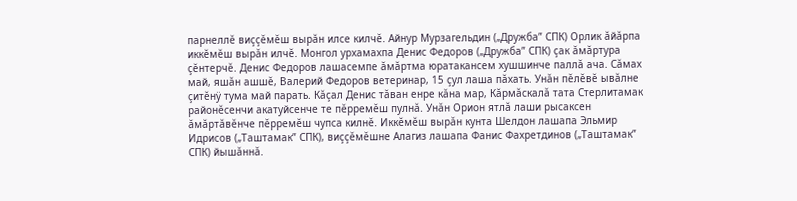парнеллĕ виççĕмĕш вырăн илсе килчĕ. Айнур Мурзагельдин („Дружба” СПК) Орлик ăйăрпа иккĕмĕш вырăн илчĕ. Монгол урхамахпа Денис Федоров („Дружба” СПК) çак ăмăртура çĕнтерчĕ. Денис Федоров лашасемпе ăмăртма юратакансем хушшинче паллă ача. Сăмах май, яшăн ашшĕ, Валерий Федоров ветеринар, 15 çул лаша пăхать. Унăн пĕлĕвĕ ывăлне çитĕнÿ тума май парать. Кăçал Денис тăван енре кăна мар, Кăрмăскалă тата Стерлитамак районĕсенчи акатуйсенче те пĕрремĕш пулнă. Унăн Орион ятлă лаши рысаксен ăмăртăвĕнче пĕрремĕш чупса килнĕ. Иккĕмĕш вырăн кунта Шелдон лашапа Эльмир Идрисов („Таштамак” СПК), виççĕмĕшне Алагиз лашапа Фанис Фахретдинов („Таштамак” СПК) йышăннă.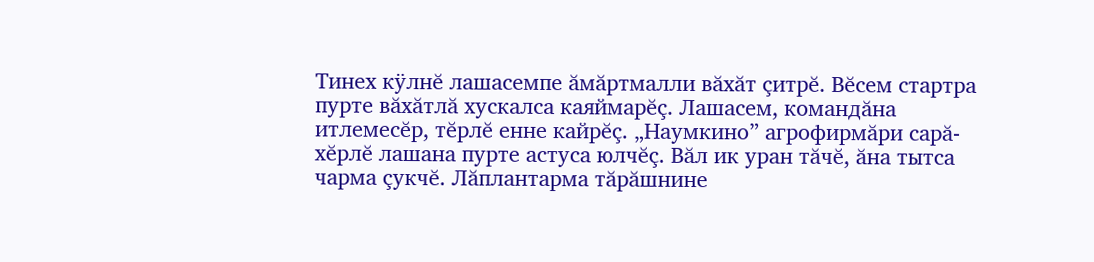Тинех кÿлнĕ лашасемпе ăмăртмалли вăхăт çитрĕ. Вĕсем стартра пурте вăхăтлă хускалса каяймарĕç. Лашасем, командăна итлемесĕр, тĕрлĕ енне кайрĕç. „Наумкино” агрофирмăри сарă-хĕрлĕ лашана пурте астуса юлчĕç. Вăл ик уран тăчĕ, ăна тытса чарма çукчĕ. Лăплантарма тăрăшнине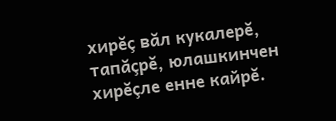хирĕç вăл кукалерĕ, тапăçрĕ, юлашкинчен хирĕçле енне кайрĕ.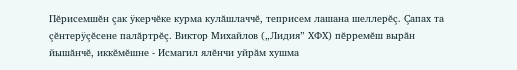Пĕрисемшĕн çак ÿкерчĕке курма кулăшлаччĕ, теприсем лашана шеллерĕç. Çапах та çĕнтерÿçĕсене палăртрĕç. Виктор Михайлов („Лидия” ХФХ) пĕрремĕш вырăн йышăнчĕ, иккĕмĕшне - Исмагил ялĕнчи уйрăм хушма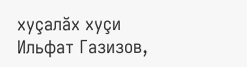хуçалăх хуçи Ильфат Газизов,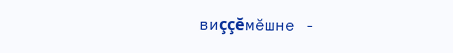виççĕмĕшне -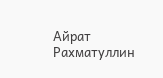Айрат Рахматуллин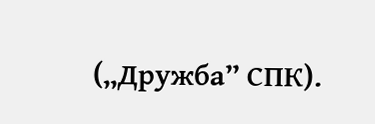(„Дружба” СПК).